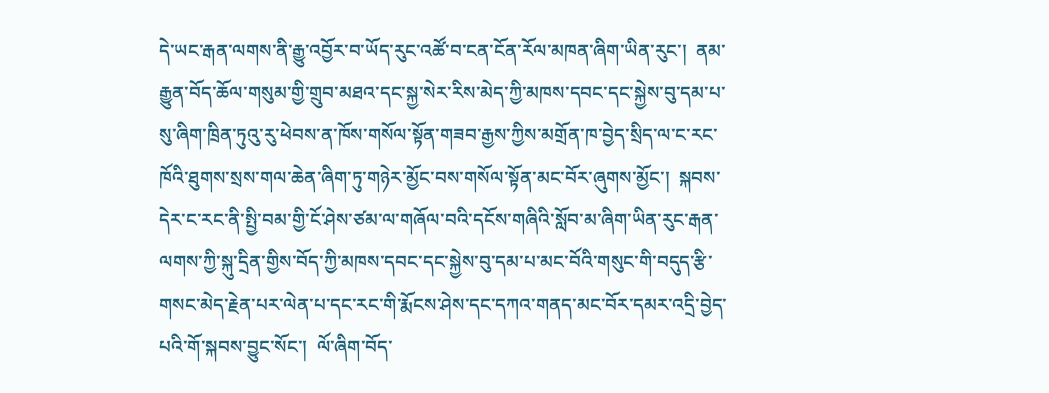དེ་ཡང་རྒན་ལགས་ནི་རྒྱུ་འབྱོར་བ་ཡོད་རུང་འཚོ་བ་ངན་ངོན་རོལ་མཁན་ཞིག་ཡིན་རུང་།  ནམ་རྒྱུན་བོད་ཆོལ་གསུམ་གྱི་གྲུབ་མཐའ་དང་སྐྱ་སེར་རིས་མེད་ཀྱི་མཁས་དབང་དང་སྐྱེས་བུ་དམ་པ་སུ་ཞིག་ཁྲིན་ཏུའུ་རུ་ཕེབས་ན་ཁོས་གསོལ་སྟོན་གཟབ་རྒྱས་ཀྱིས་མགྲོན་ཁ་བྱེད་སྲིད་ལ་ང་རང་ཁོའི་ཐུགས་སྲས་གལ་ཆེན་ཞིག་ཏུ་གཉེར་མྱོང་བས་གསོལ་སྟོན་མང་བོར་ཞུགས་མྱོང་།  སྐབས་དེར་ང་རང་ནི་སྤྱི་བམ་གྱི་ངོ་ཤེས་ཙམ་ལ་གཞོལ་བའི་དངོས་གཞིའི་སློབ་མ་ཞིག་ཡིན་རུང་རྒན་ལགས་ཀྱི་སྐུ་དྲིན་གྱིས་བོད་ཀྱི་མཁས་དབང་དང་སྐྱེས་བུ་དམ་པ་མང་བོའི་གསུང་གི་བདུད་རྩི་གསང་མེད་རྗེན་པར་ལེན་པ་དང་རང་གི་རྨོངས་ཤེས་དང་དཀའ་གནད་མང་བོར་དམར་འདྲི་བྱེད་པའི་གོ་སྐབས་བྱུང་སོང་།  ལོ་ཞིག་བོད་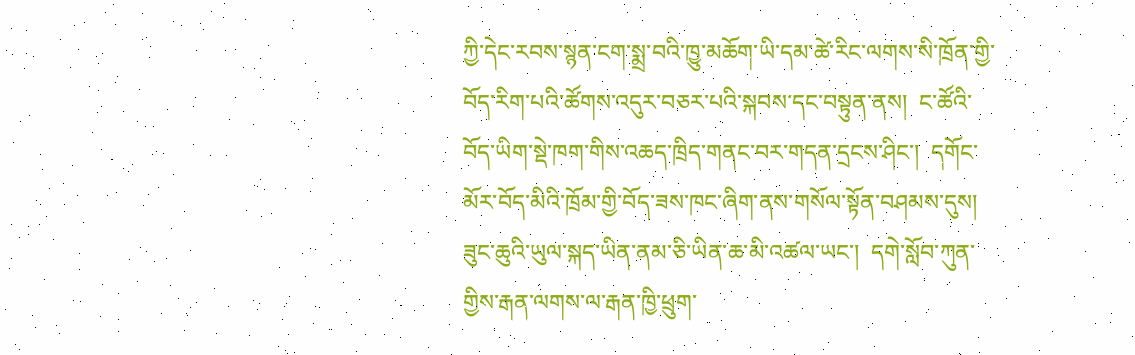ཀྱི་དེང་རབས་སྙན་ངག་སྨྲ་བའི་ཁྱུ་མཆོག་ཡི་དམ་ཚེ་རིང་ལགས་སི་ཁྲོན་གྱི་བོད་རིག་པའི་ཚོགས་འདུར་བཅར་པའི་སྐབས་དང་བསྟུན་ནས།  ང་ཚོའི་བོད་ཡིག་སྡེ་ཁག་གིས་འཆད་ཁྲིད་གནང་བར་གདན་དྲངས་ཤིང་།  དགོང་མོར་བོད་མིའི་ཁྲོམ་གྱི་བོད་ཟས་ཁང་ཞིག་ནས་གསོལ་སྟོན་བཤམས་དུས།  ཟུང་ཆུའི་ཡུལ་སྐད་ཡིན་ནམ་ཅི་ཡིན་ཆ་མི་འཚལ་ཡང་།  དགེ་སློབ་ཀུན་གྱིས་རྒན་ལགས་ལ་རྒན་ཁྱི་ཕྲུག་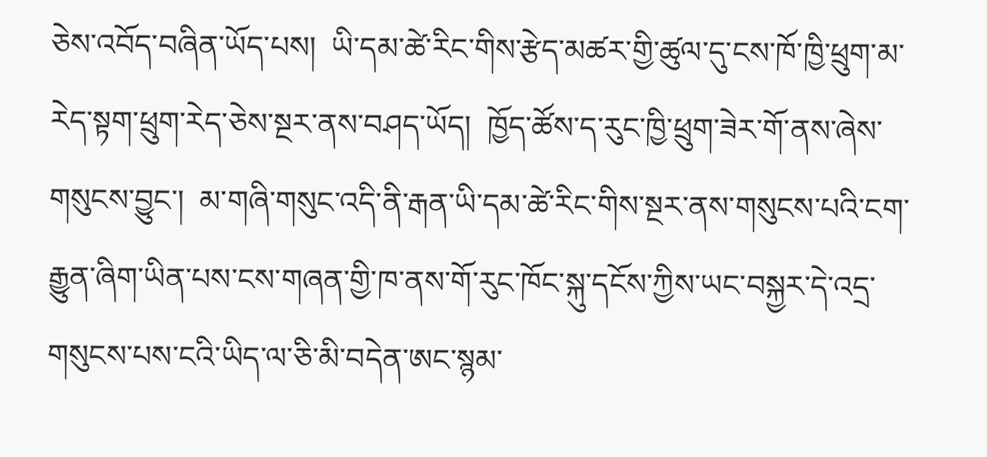ཅེས་འབོད་བཞིན་ཡོད་པས།  ཡི་དམ་ཚེ་རིང་གིས་རྩེད་མཚར་གྱི་ཚུལ་དུ་ངས་ཁོ་ཁྱི་ཕྲུག་མ་རེད་སྟག་ཕྲུག་རེད་ཅེས་སྔར་ནས་བཤད་ཡོད།  ཁྱོད་ཚོས་ད་རུང་ཁྱི་ཕྲུག་ཟེར་གོ་ནས་ཞེས་གསུངས་བྱུང་།  མ་གཞི་གསུང་འདི་ནི་རྒན་ཡི་དམ་ཚེ་རིང་གིས་སྔར་ནས་གསུངས་པའི་ངག་རྒྱུན་ཞིག་ཡིན་པས་ངས་གཞན་གྱི་ཁ་ནས་གོ་རུང་ཁོང་སྐུ་དངོས་ཀྱིས་ཡང་བསྐྱར་དེ་འདྲ་གསུངས་པས་ངའི་ཡིད་ལ་ཅི་མི་བདེན་ཨང་སྙམ་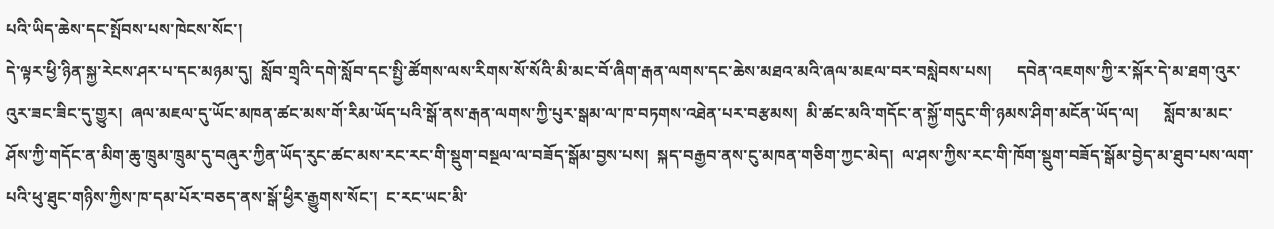པའི་ཡིད་ཆེས་དང་སྤོབས་པས་ཁེངས་སོང་།
དེ་ལྟར་ཕྱི་ཉིན་སྐྱ་རེངས་ཤར་པ་དང་མཉམ་དུ།  སློབ་གྲྭའི་དགེ་སློབ་དང་སྤྱི་ཚོགས་ལས་རིགས་སོ་སོའི་མི་མང་བོ་ཞིག་རྒན་ལགས་དང་ཆེས་མཐའ་མའི་ཞལ་མཇལ་བར་བསླེབས་པས།      དབེན་འཇགས་ཀྱི་ར་སྐོར་དེ་མ་ཐག་འུར་འུར་ཟང་ཟིང་དུ་གྱུར།  ཞལ་མཇལ་དུ་ཡོང་མཁན་ཚང་མས་གོ་རིམ་ཡོད་པའི་སྒོ་ནས་རྒན་ལགས་ཀྱི་པུར་སྒམ་ལ་ཁ་བཏགས་འཐེན་པར་བརྩམས།  མི་ཚང་མའི་གདོང་ན་སྐྱོ་གདུང་གི་ཉམས་ཤིག་མངོན་ཡོད་ལ།      སློབ་མ་མང་ཤོས་ཀྱི་གདོང་ན་མིག་ཆུ་ཁྲུམ་ཁྲུམ་དུ་བཞུར་ཀྱིན་ཡོད་རུང་ཚང་མས་རང་རང་གི་སྡུག་བསྔལ་ལ་བཟོད་སྒོམ་བྱས་པས།  སྐད་བརྒྱབ་ནས་ངུ་མཁན་གཅིག་ཀྱང་མེད།  ལ་ཤས་ཀྱིས་རང་གི་ཁོག་སྡུག་བཟོད་སྒོམ་བྱེད་མ་ཐུབ་པས་ལག་པའི་ཕུ་ཐུང་གཉིས་ཀྱིས་ཁ་དམ་པོར་བཅད་ནས་སྒོ་ཕྱིར་རྒྱུགས་སོང་།  ང་རང་ཡང་མི་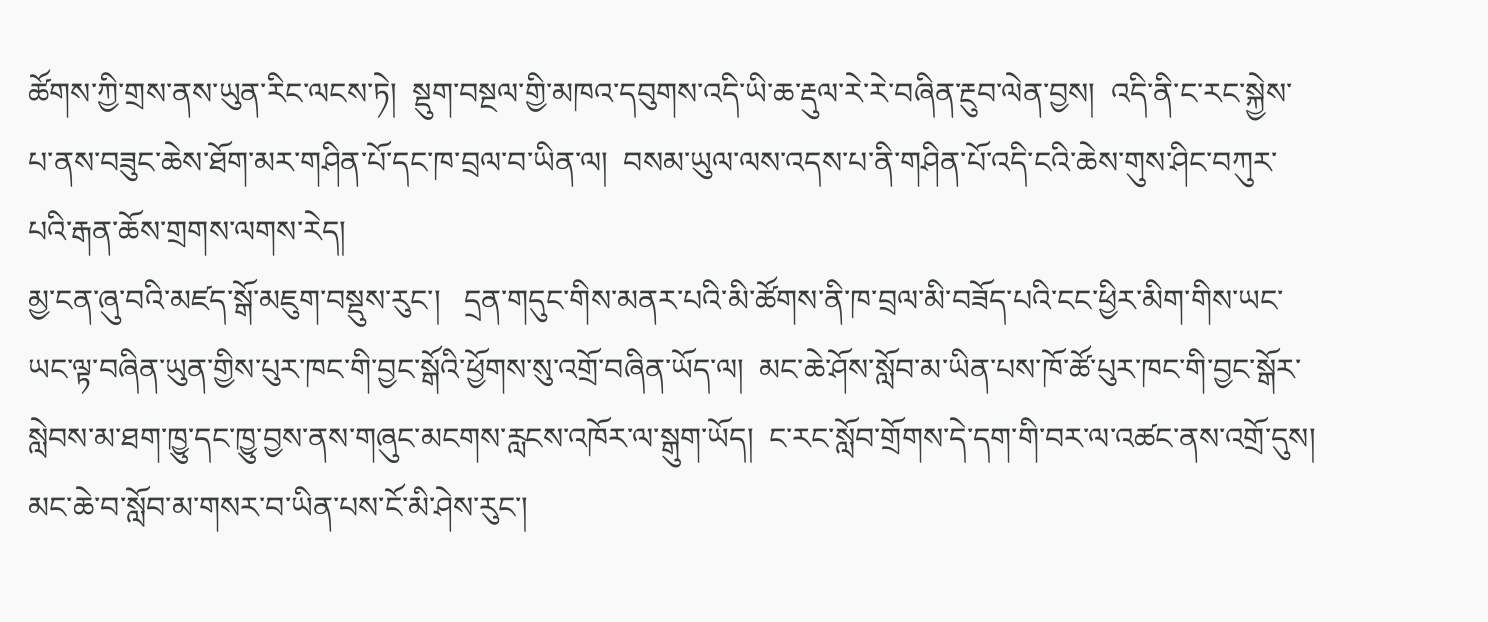ཚོགས་ཀྱི་གྲས་ནས་ཡུན་རིང་ལངས་ཏེ།  སྡུག་བསྔལ་གྱི་མཁའ་དབུགས་འདི་ཡི་ཆ་རྡུལ་རེ་རེ་བཞིན་རྔུབ་ལེན་བྱས།  འདི་ནི་ང་རང་སྐྱེས་པ་ནས་བཟུང་ཆེས་ཐོག་མར་གཤིན་པོ་དང་ཁ་བྲལ་བ་ཡིན་ལ།  བསམ་ཡུལ་ལས་འདས་པ་ནི་གཤིན་པོ་འདི་ངའི་ཆེས་གུས་ཤིང་བཀུར་པའི་རྒན་ཆོས་གྲགས་ལགས་རེད།
མྱ་ངན་ཞུ་བའི་མཛད་སྒོ་མཇུག་བསྡུས་རུང་།   དྲན་གདུང་གིས་མནར་པའི་མི་ཚོགས་ནི་ཁ་བྲལ་མི་བཟོད་པའི་ངང་ཕྱིར་མིག་གིས་ཡང་ཡང་ལྟ་བཞིན་ཡུན་གྱིས་པུར་ཁང་གི་བྱང་སྒོའི་ཕྱོགས་སུ་འགྲོ་བཞིན་ཡོད་ལ།  མང་ཆེ་ཤོས་སློབ་མ་ཡིན་པས་ཁོ་ཚོ་པུར་ཁང་གི་བྱང་སྒོར་སླེབས་མ་ཐག་ཁྱུ་དང་ཁྱུ་བྱས་ནས་གཞུང་མངགས་རླངས་འཁོར་ལ་སྒུག་ཡོད།  ང་རང་སློབ་གྲོགས་དེ་དག་གི་བར་ལ་འཚང་ནས་འགྲོ་དུས།  མང་ཆེ་བ་སློབ་མ་གསར་བ་ཡིན་པས་ངོ་མི་ཤེས་རུང་།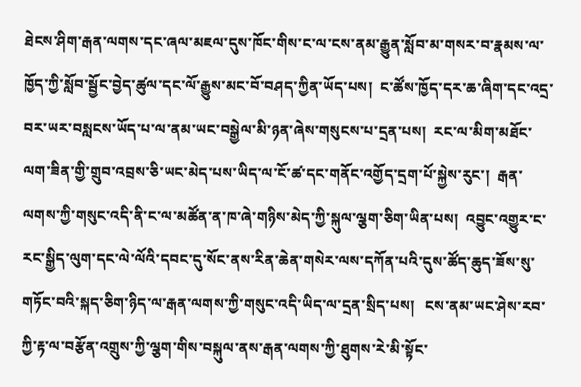ཐེངས་ཤིག་རྒན་ལགས་དང་ཞལ་མཇལ་དུས་ཁོང་གིས་ང་ལ་ངས་ནམ་རྒྱུན་སློབ་མ་གསར་བ་རྣམས་ལ་ཁྱོད་ཀྱི་སློབ་སྦྱོང་བྱེད་ཚུལ་དང་ལོ་རྒྱུས་མང་བོ་བཤད་ཀྱིན་ཡོད་པས།  ང་ཚོས་ཁྱོད་དར་ཆ་ཞིག་དང་འདྲ་བར་ཡར་བསླངས་ཡོད་པ་ལ་ནམ་ཡང་བསྒྱེལ་མི་ཉན་ཞེས་གསུངས་པ་དྲན་པས།  རང་ལ་མིག་མཐོང་ལག་ཟིན་གྱི་གྲུབ་འབྲས་ཅི་ཡང་མེད་པས་ཡིད་ལ་ངོ་ཚ་དང་གནོང་འགྱོད་དྲག་པོ་སྐྱེས་རུང་།  རྒན་ལགས་ཀྱི་གསུང་འདི་ནི་ང་ལ་མཚོན་ན་ཁ་ཞེ་གཉིས་མེད་ཀྱི་སྐུལ་ལྕག་ཅིག་ཡིན་པས།  འབྱུང་འགྱུར་ང་རང་སྒྱིད་ལུག་དང་ལེ་ལོའི་དབང་དུ་སོང་ནས་རིན་ཆེན་གསེར་ལས་དཀོན་པའི་དུས་ཚོད་ཆུད་ཟོས་སུ་གཏོང་བའི་སྐད་ཅིག་ཉིད་ལ་རྒན་ལགས་ཀྱི་གསུང་འདི་ཡིད་ལ་དྲན་སྲིད་པས།   ངས་ནམ་ཡང་ཤེས་རབ་ཀྱི་རྟ་ལ་བརྩོན་འགྲུས་ཀྱི་ལྕག་གིས་བསྐུལ་ནས་རྒན་ལགས་ཀྱི་ཐུགས་རེ་མི་སྟོང་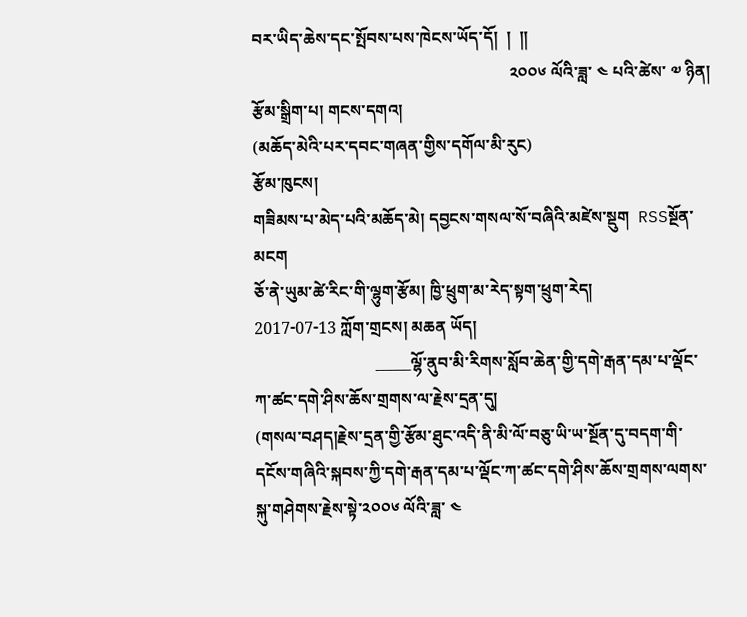བར་ཡིད་ཆེས་དང་སྤོབས་པས་ཁེངས་ཡོད་དོ།  །  །།
                                                              ༢༠༠༦ ལོའི་ཟླ་ ༤ པའི་ཚེས་ ༧ ཉིན།
རྩོམ་སྒྲིག་པ། གངས་དགའ།
(མཆོད་མེའི་པར་དབང་གཞན་གྱིས་དགོལ་མི་རུང)
རྩོམ་ཁུངས།
གཟིམས་པ་མེད་པའི་མཆོད་མེ། དབྱངས་གསལ་སོ་བཞིའི་མཛེས་སྡུག  RSSསྔོན་མངག
ཅོ་ནེ་ཡུམ་ཚེ་རིང་གི་ལྷུག་རྩོམ། ཁྱི་ཕྲུག་མ་རེད་སྟག་ཕྲུག་རེད།
2017-07-13 ཀློག་གྲངས། མཆན ཡོད།
                             _____ལྷོ་ནུབ་མི་རིགས་སློབ་ཆེན་གྱི་དགེ་རྒན་དམ་པ་ལྡོང་ཀ་ཚང་དགེ་ཤིས་ཆོས་གྲགས་ལ་རྗེས་དྲན་དུ།
(གསལ་བཤད།རྗེས་དྲན་གྱི་རྩོམ་ཐུང་འདི་ནི་མི་ལོ་བཅུ་ཡི་ཡ་སྔོན་དུ་བདག་གི་དངོས་གཞིའི་སྐབས་ཀྱི་དགེ་རྒན་དམ་པ་ལྡོང་ཀ་ཚང་དགེ་ཤིས་ཆོས་གྲགས་ལགས་སྐུ་གཤེགས་རྗེས་སྟེ་༢༠༠༦ ལོའི་ཟླ་ ༤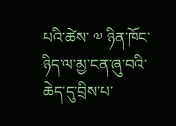པའི་ཚེས་ ༧ ཉིན་ཁོང་ཉིད་ལ་མྱ་ངན་ཞུ་བའི་ཆེད་དུ་བྲིས་པ་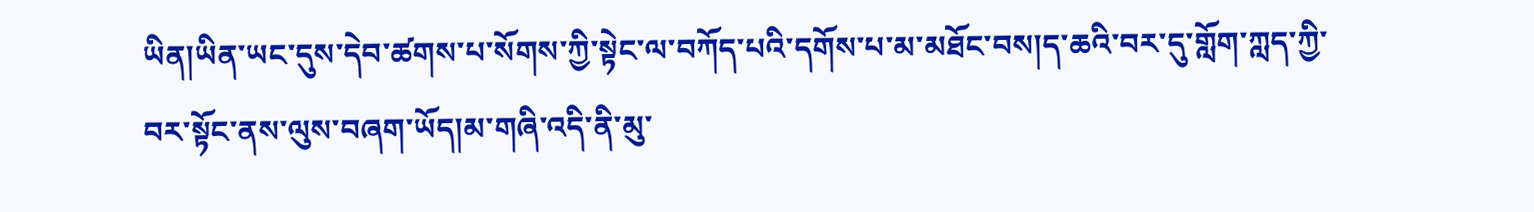ཡིན།ཡིན་ཡང་དུས་དེབ་ཚགས་པ་སོགས་ཀྱི་སྟེང་ལ་བཀོད་པའི་དགོས་པ་མ་མཐོང་བས།ད་ཆའི་བར་དུ་གློག་ཀླད་ཀྱི་བར་སྟོང་ནས་ལུས་བཞག་ཡོད།མ་གཞི་འདི་ནི་མུ་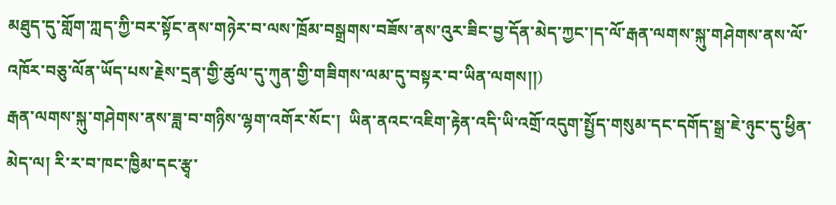མཐུད་དུ་གློག་ཀླད་ཀྱི་བར་སྟོང་ནས་གཉེར་བ་ལས་ཁྲོམ་བསྒྲགས་བཟོས་ནས་འུར་ཟིང་བྱ་དོན་མེད་ཀྱང་།ད་ལོ་རྒན་ལགས་སྐུ་གཤེགས་ནས་ལོ་འཁོར་བཅུ་ལོན་ཡོད་པས་རྗེས་དྲན་གྱི་ཚུལ་དུ་ཀུན་གྱི་གཟིགས་ལམ་དུ་བསྟར་བ་ཡིན་ལགས།།)
རྒན་ལགས་སྐུ་གཤེགས་ནས་ཟླ་བ་གཉིས་ལྷག་འགོར་སོང་།  ཡིན་ནའང་འཇིག་རྟེན་འདི་ཡི་འགྲོ་འདུག་སྤྱོད་གསུམ་དང་དགོད་སྒྲ་ཇེ་ཉུང་དུ་ཕྱིན་མེད་ལ། རི་ར་བ་ཁང་ཁྱིམ་དང་རྩྭ་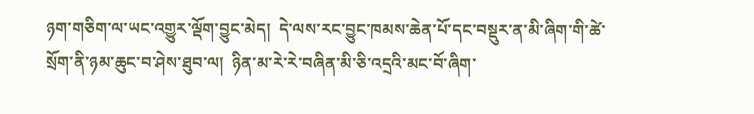ཉག་གཅིག་ལ་ཡང་འགྱུར་ལྡོག་བྱུང་མེད།  དེ་ལས་རང་བྱུང་ཁམས་ཆེན་པོ་དང་བསྡུར་ན་མི་ཞིག་གི་ཚེ་སྲོག་ནི་ཉམ་ཆུང་བ་ཤེས་ཐུབ་ལ།  ཉིན་མ་རེ་རེ་བཞིན་མི་ཅི་འདྲའི་མང་བོ་ཞིག་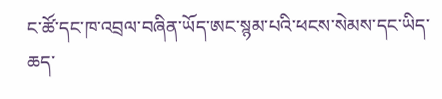ང་ཚོ་དང་ཁ་འབྲལ་བཞིན་ཡོད་ཨང་སྙམ་པའི་ཕངས་སེམས་དང་ཡིད་ཆད་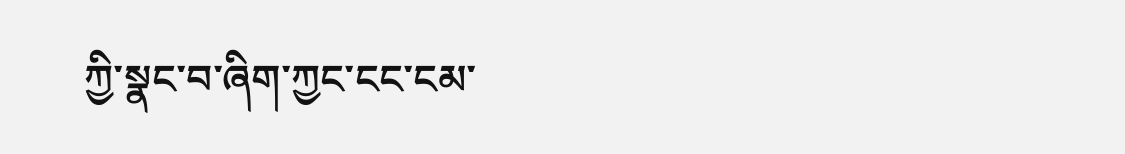ཀྱི་སྣང་བ་ཞིག་ཀྱང་ངང་ངམ་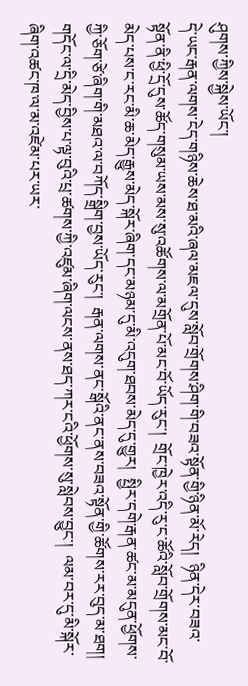ཤུགས་ཀྱིས་སྐྱེས་ཡོང་།
དེ་ཡང་རྒན་ལགས་ངེད་གཉིས་ཆེས་ཐ་མའི་ཞལ་མཇལ་དུས་སློབ་གྲོགས་ཤིག་གི་བཟའ་སྟོན་གྱི་ཉིན་མོ་རེད།  ཉིན་དེར་བཟའ་སྟོན་ནི་ཕྱི་དྲོ་དུས་ཚོད་གསུམ་ཡས་མས་སུ་འཚོགས་ལ་མགྲོན་པོ་མང་བོ་ཡོད་རུང་།  གྲོང་ཁྱེར་འདི་རུ་ང་ཚོའི་སློབ་གྲོགས་མང་བོ་མེད་པས་ང་རང་མི་ཆ་མེད་རྒྱུས་མེད་སྐོར་ཞིག་དང་མཉམ་དུ་མི་འདུག་ཐབས་མེད་དུ་གྱུར།  སྤྱིར་དགེ་རྒན་ཚང་མ་མདུན་ཕྱོགས་ཀྱི་ཅོག་ཙེ་ཞིག་གི་མཐའ་ལ་བཀོད་སྒྲིག་བྱས་ཡོད་རུང་།  རྒན་ལགས་ནང་སྒོའི་ནང་ནས་བཟའ་སྟོན་གྱི་ཚོགས་རར་བུད་མ་ཐག། གདོང་ལ་དྲི་མེད་བྱིས་པ་ལྟ་བུའི་པྲ་ཚགས་ཀྱི་འཛུམ་ཞིག་ལངས་ནས་ཐད་ཀར་ངའི་ཕྱོགས་སུ་སླེབས་བྱུང་།  ལམ་བར་དུ་མི་སྐོར་ཞིག་འཚང་ཁ་ལ་མ་འཛེམ་པར་ཡར་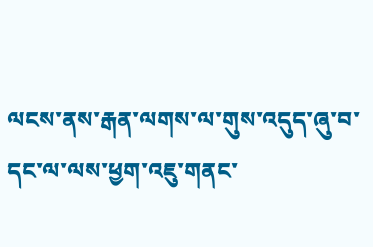ལངས་ནས་རྒན་ལགས་ལ་གུས་འདུད་ཞུ་བ་དང་ལ་ལས་ཕྱག་འཇུ་གནང་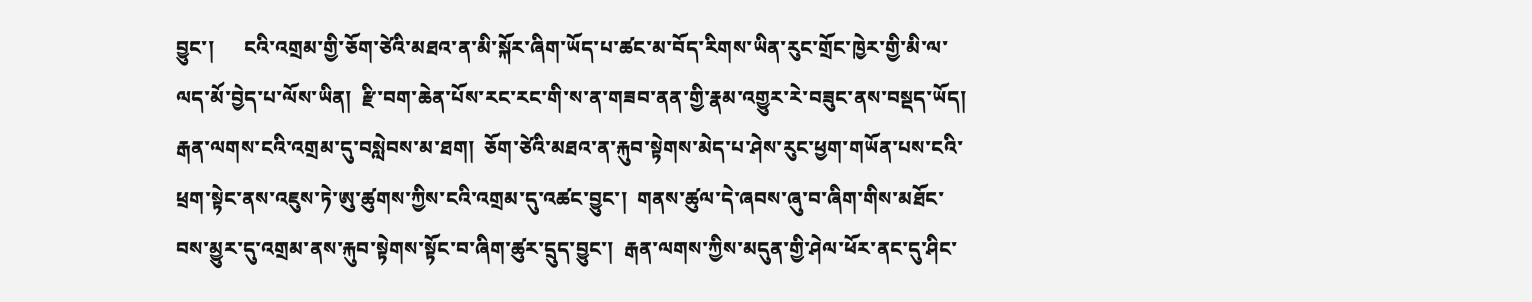བྱུང་།      ངའི་འགྲམ་གྱི་ཅོག་ཙེའི་མཐའ་ན་མི་སྐོར་ཞིག་ཡོད་པ་ཚང་མ་བོད་རིགས་ཡིན་རུང་གྲོང་ཁྱེར་གྱི་མི་ལ་ལད་མོ་བྱེད་པ་ལོས་ཡིན།  རྫི་བག་ཆེན་པོས་རང་རང་གི་ས་ན་གཟབ་ནན་གྱི་རྣམ་འགྱུར་རེ་བཟུང་ནས་བསྡད་ཡོད།  རྒན་ལགས་ངའི་འགྲམ་དུ་བསླེབས་མ་ཐག།  ཅོག་ཙེའི་མཐའ་ན་རྐུབ་སྟེགས་མེད་པ་ཤེས་རུང་ཕྱག་གཡོན་པས་ངའི་ཕྲག་སྟེང་ནས་འཇུས་ཏེ་ཨུ་ཚུགས་ཀྱིས་ངའི་འགྲམ་དུ་འཚང་བྱུང་།  གནས་ཚུལ་དེ་ཞབས་ཞུ་བ་ཞིག་གིས་མཐོང་བས་མྱུར་དུ་འགྲམ་ནས་རྐུབ་སྟེགས་སྟོང་བ་ཞིག་ཚུར་དྲུད་བྱུང་།  རྒན་ལགས་ཀྱིས་མདུན་གྱི་ཤེལ་ཕོར་ནང་དུ་ཤིང་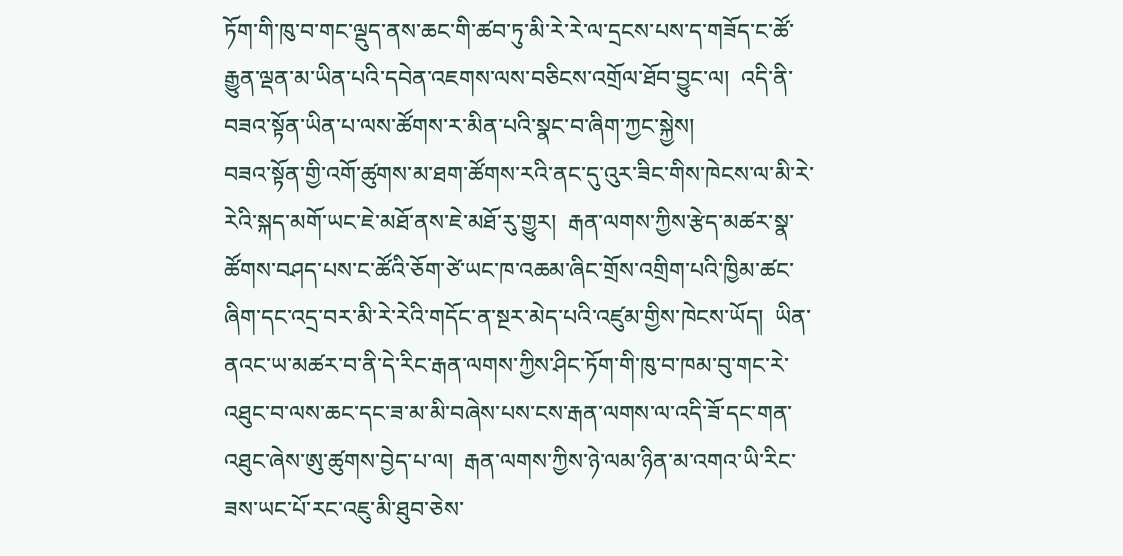ཏོག་གི་ཁུ་བ་གང་ལྡུད་ནས་ཆང་གི་ཚབ་ཏུ་མི་རེ་རེ་ལ་དྲངས་པས་ད་གཟོད་ང་ཚོ་རྒྱུན་ལྡན་མ་ཡིན་པའི་དབེན་འཇགས་ལས་བཅིངས་འགྲོལ་ཐོབ་བྱུང་ལ།  འདི་ནི་བཟའ་སྟོན་ཡིན་པ་ལས་ཚོགས་ར་མིན་པའི་སྣང་བ་ཞིག་ཀྱང་སྐྱེས།
བཟའ་སྟོན་གྱི་འགོ་ཚུགས་མ་ཐག་ཚོགས་རའི་ནང་དུ་འུར་ཟིང་གིས་ཁེངས་ལ་མི་རེ་རེའི་སྐད་མགོ་ཡང་ཇེ་མཐོ་ནས་ཇེ་མཐོ་རུ་གྱུར།  རྒན་ལགས་ཀྱིས་རྩེད་མཚར་སྣ་ཚོགས་བཤད་པས་ང་ཚོའི་ཅོག་ཙེ་ཡང་ཁ་འཆམ་ཞིང་གྲོས་འགྲིག་པའི་ཁྱིམ་ཚང་ཞིག་དང་འདྲ་བར་མི་རེ་རེའི་གདོང་ན་སྔར་མེད་པའི་འཛུམ་གྱིས་ཁེངས་ཡོད།  ཡིན་ནའང་ཡ་མཚར་བ་ནི་དེ་རིང་རྒན་ལགས་ཀྱིས་ཤིང་ཏོག་གི་ཁུ་བ་ཁམ་བུ་གང་རེ་འཐུང་བ་ལས་ཆང་དང་ཟ་མ་མི་བཞེས་པས་ངས་རྒན་ལགས་ལ་འདི་ཟོ་དང་གན་འཐུང་ཞེས་ཨུ་ཚུགས་བྱེད་པ་ལ།  རྒན་ལགས་ཀྱིས་ཉེ་ལམ་ཉིན་མ་འགའ་ཡི་རིང་ཟས་ཡང་པོ་རང་འཇུ་མི་ཐུབ་ཅེས་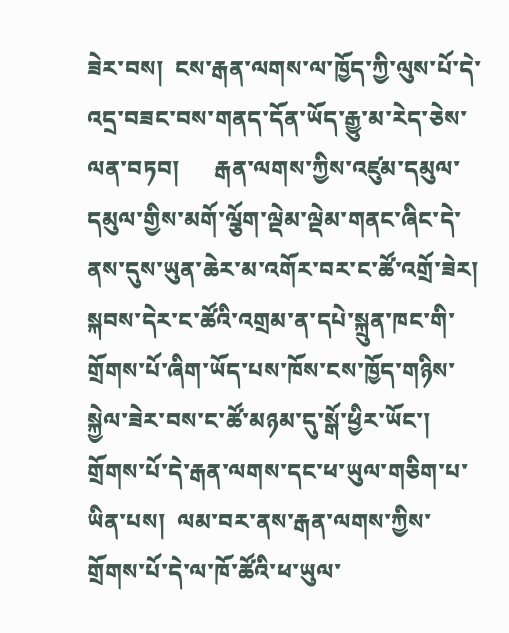ཟེར་བས།  ངས་རྒན་ལགས་ལ་ཁྱོད་ཀྱི་ལུས་པོ་དེ་འདྲ་བཟང་བས་གནད་དོན་ཡོད་རྒྱུ་མ་རེད་ཅེས་ལན་བཏབ།      རྒན་ལགས་ཀྱིས་འཛུམ་དམུལ་དམུལ་གྱིས་མགོ་ལྕོག་ལྡེམ་ལྡེམ་གནང་ཞིང་དེ་ནས་དུས་ཡུན་ཆེར་མ་འགོར་བར་ང་ཚོ་འགྲོ་ཟེར།  སྐབས་དེར་ང་ཚོའི་འགྲམ་ན་དཔེ་སྐྲུན་ཁང་གི་གྲོགས་པོ་ཞིག་ཡོད་པས་ཁོས་ངས་ཁྱོད་གཉིས་སྐྱེལ་ཟེར་བས་ང་ཚོ་མཉམ་དུ་སྒོ་ཕྱིར་ཡོང་།  གྲོགས་པོ་དེ་རྒན་ལགས་དང་ཕ་ཡུལ་གཅིག་པ་ཡིན་པས།  ལམ་བར་ནས་རྒན་ལགས་ཀྱིས་གྲོགས་པོ་དེ་ལ་ཁོ་ཚོའི་ཕ་ཡུལ་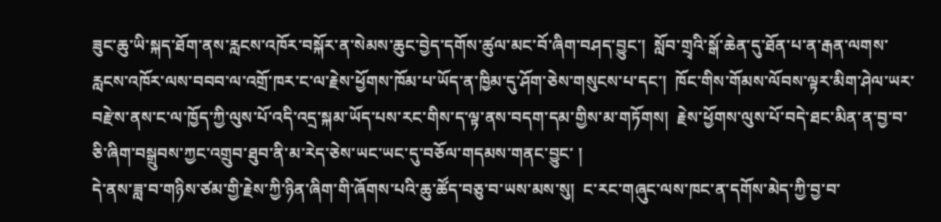ཟུང་ཆུ་ཡི་སྐད་ཐོག་ནས་རླངས་འཁོར་བསྐོར་ན་སེམས་ཆུང་བྱེད་དགོས་ཚུལ་མང་བོ་ཞིག་བཤད་བྱུང་།  སློབ་གྲྭའི་སྒོ་ཆེན་དུ་ཐོན་པ་ན་རྒན་ལགས་རླངས་འཁོར་ལས་བབབ་ལ་འགྲོ་ཁར་ང་ལ་རྗེས་ཕྱོགས་ཁོམ་པ་ཡོད་ན་ཁྱིམ་དུ་ཤོག་ཅེས་གསུངས་པ་དང་།  ཁོང་གིས་གོམས་ལོབས་ལྟར་མིག་ཤེལ་ཡར་བརྫེས་ནས་ང་ལ་ཁྱོད་ཀྱི་ལུས་པོ་འདི་འདྲ་སྐམ་ཡོད་པས་རང་གིས་ད་ལྟ་ནས་བདག་དམ་གྱིས་མ་གཏོགས།  རྗེས་ཕྱོགས་ལུས་པོ་བདེ་ཐང་མིན་ན་བྱ་བ་ཅི་ཞིག་བསྒྲུབས་ཀྱང་འགྲུབ་ཐུབ་ནི་མ་རེད་ཅེས་ཡང་ཡང་དུ་བཅོལ་གདམས་གནང་བྱུང་ །
དེ་ནས་ཟླ་བ་གཉིས་ཙམ་གྱི་རྗེས་ཀྱི་ཉིན་ཞིག་གི་ཞོགས་པའི་ཆུ་ཚོད་བཅུ་བ་ཡས་མས་སུ།  ང་རང་གཞུང་ལས་ཁང་ན་དགོས་མེད་ཀྱི་བྱ་བ་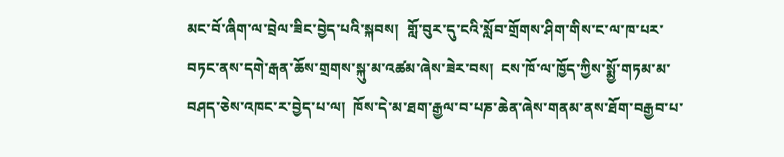མང་བོ་ཞིག་ལ་བྲེལ་ཟིང་བྱེད་པའི་སྐབས།  གློ་བུར་དུ་ངའི་སློབ་གྲོགས་ཤིག་གིས་ང་ལ་ཁ་པར་བཏང་ནས་དགེ་རྒན་ཆོས་གྲགས་སྐུ་མ་འཚམ་ཞེས་ཟེར་བས།  ངས་ཁོ་ལ་ཁྱོད་ཀྱིས་སྨྱོ་གཏམ་མ་བཤད་ཅེས་འཁང་ར་བྱེད་པ་ལ།  ཁོས་དེ་མ་ཐག་རྒྱལ་བ་པཎ་ཆེན་ཞེས་གནམ་ནས་ཐོག་བརྒྱབ་པ་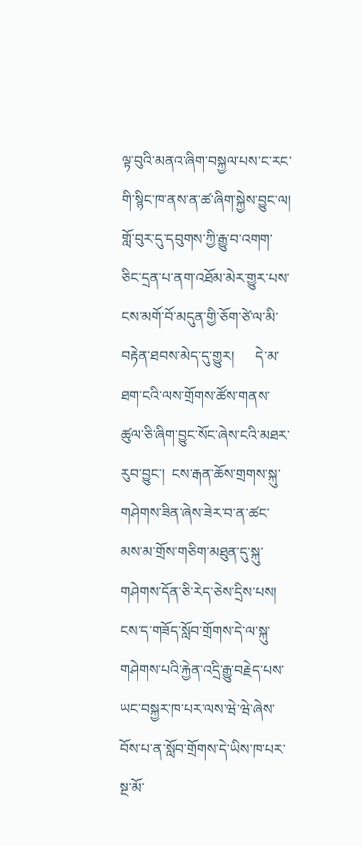ལྟ་བུའི་མནའ་ཞིག་བསྐྱལ་པས་ང་རང་གི་སྙིང་ཁ་ནས་ན་ཚ་ཞིག་སྐྱེས་བྱུང་ལ།  གློ་བུར་དུ་དབུགས་ཀྱི་རྒྱུ་བ་འགག་ཅིང་དྲན་པ་ནག་འཐོམ་མེར་གྱུར་པས་ངས་མགོ་བོ་མདུན་གྱི་ཅོག་ཙེ་ལ་མི་བརྟེན་ཐབས་མེད་དུ་གྱུར།      དེ་མ་ཐག་ངའི་ལས་གྲོགས་ཚོས་གནས་ཚུལ་ཅི་ཞིག་བྱུང་སོང་ཞེས་ངའི་མཐར་རུབ་བྱུང་།  ངས་རྒན་ཆོས་གྲགས་སྐུ་གཤེགས་ཟིན་ཞེས་ཟེར་བ་ན་ཚང་མས་མ་གྲོས་གཅིག་མཐུན་དུ་སྐུ་གཤེགས་དོན་ཅི་རེད་ཅེས་དྲིས་པས།  ངས་ད་གཟོད་སློབ་གྲོགས་དེ་ལ་སྐུ་གཤེགས་པའི་རྐྱེན་འདྲི་རྒྱུ་བརྗེད་པས་ཡང་བསྐྱར་ཁ་པར་ལས་ཝེ་ཝེ་ཞེས་བོས་པ་ན་སློབ་གྲོགས་དེ་ཡིས་ཁ་པར་སྔ་མོ་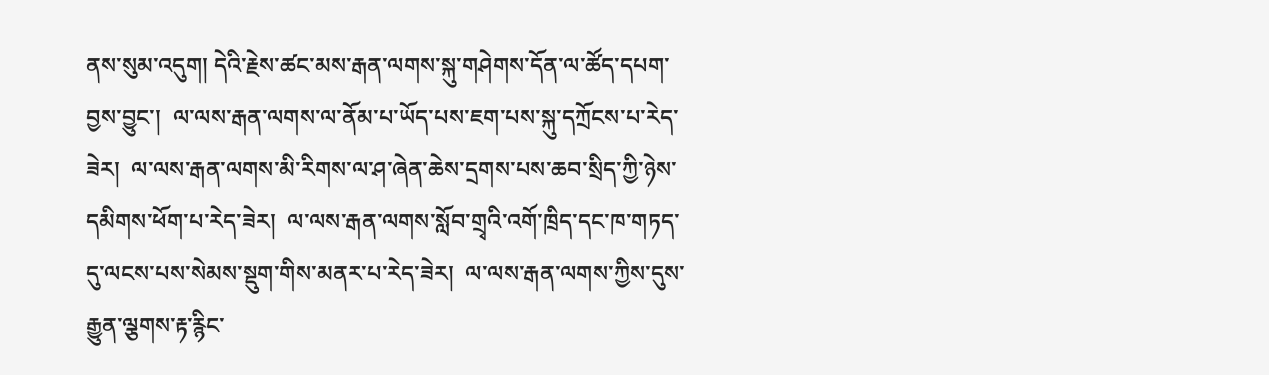ནས་སུམ་འདུག། དེའི་རྗེས་ཚང་མས་རྒན་ལགས་སྐུ་གཤེགས་དོན་ལ་ཚོད་དཔག་བྱས་བྱུང་།  ལ་ལས་རྒན་ལགས་ལ་ནོམ་པ་ཡོད་པས་ཇག་པས་སྐུ་དཀྲོངས་པ་རེད་ཟེར།  ལ་ལས་རྒན་ལགས་མི་རིགས་ལ་ཤ་ཞེན་ཆེས་དྲགས་པས་ཆབ་སྲིད་ཀྱི་ཉེས་དམིགས་ཕོག་པ་རེད་ཟེར།  ལ་ལས་རྒན་ལགས་སློབ་གྲྭའི་འགོ་ཁྲིད་དང་ཁ་གཏད་དུ་ལངས་པས་སེམས་སྡུག་གིས་མནར་པ་རེད་ཟེར།  ལ་ལས་རྒན་ལགས་ཀྱིས་དུས་རྒྱུན་ལྕགས་རྟ་རྙིང་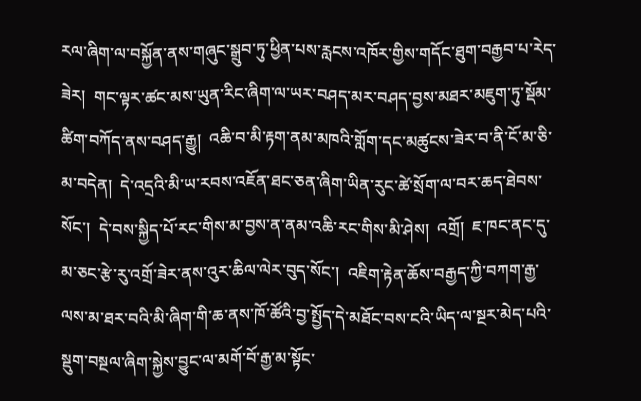རལ་ཞིག་ལ་བསྐྱོན་ནས་གཞུང་སྒྲུབ་ཏུ་ཕྱིན་པས་རླངས་འཁོར་གྱིས་གདོང་ཐུག་བརྒྱབ་པ་རེད་ཟེར།  གང་ལྟར་ཚང་མས་ཡུན་རིང་ཞིག་ལ་ཡར་བཤད་མར་བཤད་བྱས་མཐར་མཇུག་ཏུ་སྡོམ་ཚིག་བཀོད་ནས་བཤད་རྒྱུ།  འཆི་བ་མི་རྟག་ནམ་མཁའི་གློག་དང་མཚུངས་ཟེར་བ་ནི་ངོ་མ་ཅི་མ་བདེན།  དེ་འདྲའི་མི་ཡ་རབས་འཇོན་ཐང་ཅན་ཞིག་ཡིན་རུང་ཚེ་སྲོག་ལ་བར་ཆད་ཐེབས་སོང་།  དེ་བས་སྐྱིད་པོ་རང་གིས་མ་བྱས་ན་ནམ་འཆི་རང་གིས་མི་ཤེས།  འགྲོ།  ཇ་ཁང་ནང་དུ་མ་ཅང་རྩེ་རུ་འགྲོ་ཟེར་ནས་འུར་ཆིལ་ལེར་བུད་སོང་།  འཇིག་རྟེན་ཆོས་བརྒྱད་ཀྱི་བཀག་རྒྱ་ལས་མ་ཐར་བའི་མི་ཞིག་གི་ཆ་ནས་ཁོ་ཚོའི་བྱ་སྤྱོད་དེ་མཐོང་བས་ངའི་ཡིད་ལ་སྔར་མེད་པའི་སྡུག་བསྔལ་ཞིག་སྐྱེས་བྱུང་ལ་མགོ་བོ་རྒྱ་མ་སྟོང་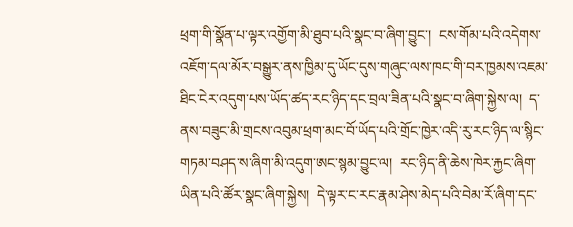ཕྲག་གི་སྣོན་པ་ལྟར་འགྱོག་མི་ཐུབ་པའི་སྣང་བ་ཞིག་བྱུང་།  ངས་གོམ་པའི་འདེགས་འཇོག་དལ་མོར་བསྒྱུར་ནས་ཁྱིམ་དུ་ཡོང་དུས་གཞུང་ལས་ཁང་གི་བར་ཁྱམས་འཇམ་ཐིང་ངེར་འདུག་པས་ཡོད་ཚད་རང་ཉིད་དང་བྲལ་ཟིན་པའི་སྣང་བ་ཞིག་སྐྱེས་ལ།  ད་ནས་བཟུང་མི་གྲངས་འབུམ་ཕྲག་མང་བོ་ཡོད་པའི་གྲོང་ཁྱེར་འདི་རུ་རང་ཉིད་ལ་སྙིང་གཏམ་བཤད་ས་ཞིག་མི་འདུག་ཨང་སྙམ་བྱུང་ལ།  རང་ཉིད་ནི་ཆེས་ཁེར་རྐྱང་ཞིག་ཡིན་པའི་ཚོར་སྣང་ཞིག་སྐྱེས།  དེ་ལྟར་ང་རང་རྣམ་ཤེས་མེད་པའི་བེམ་རོ་ཞིག་དང་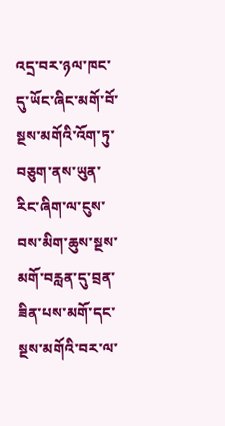འདྲ་བར་ཉལ་ཁང་དུ་ཡོང་ཞིང་མགོ་བོ་སྔས་མགོའི་འོག་ཏུ་བཅུག་ནས་ཡུན་རིང་ཞིག་ལ་ངུས་བས་མིག་ཆུས་སྔས་མགོ་བརླན་དུ་བྲན་ཟིན་པས་མགོ་དང་སྔས་མགོའི་བར་ལ་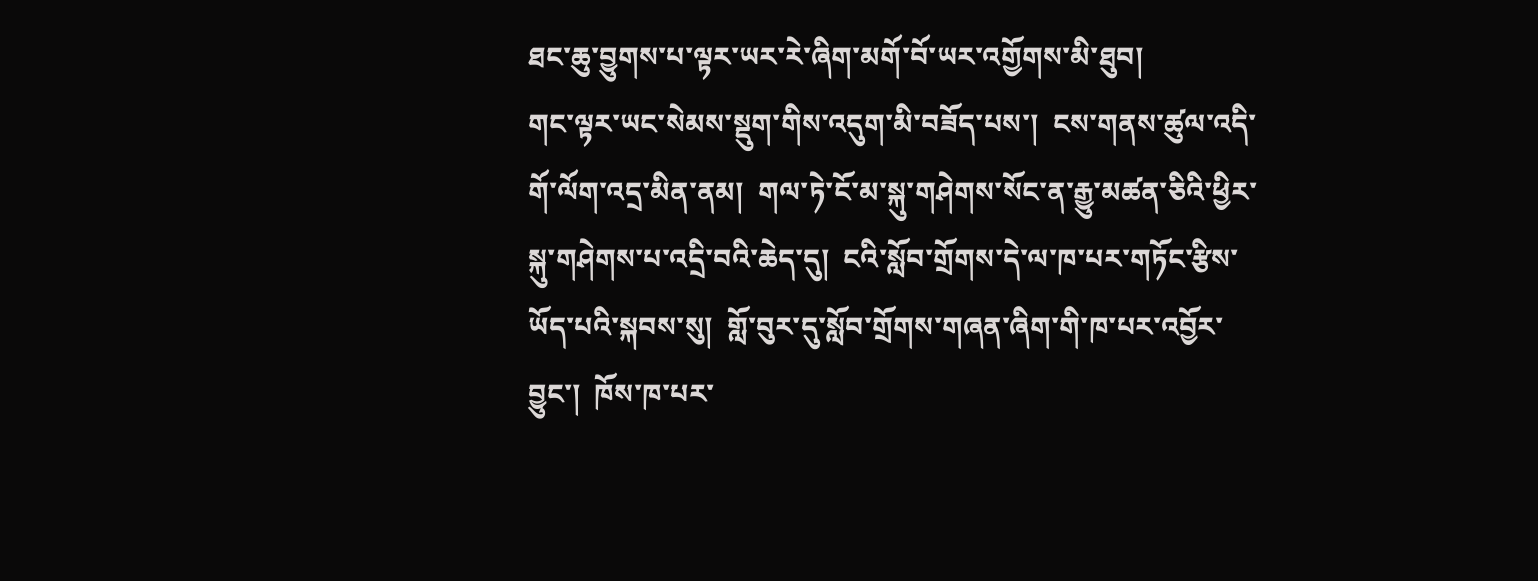ཐང་ཆུ་བྱུགས་པ་ལྟར་ཡར་རེ་ཞིག་མགོ་བོ་ཡར་འགྱོགས་མི་ཐུབ།
གང་ལྟར་ཡང་སེམས་སྡུག་གིས་འདུག་མི་བཟོད་པས་།  ངས་གནས་ཚུལ་འདི་གོ་ལོག་འདྲ་མིན་ནམ།  གལ་ཏེ་ངོ་མ་སྐུ་གཤེགས་སོང་ན་རྒྱུ་མཚན་ཅིའི་ཕྱིར་སྐུ་གཤེགས་པ་འདྲི་བའི་ཆེད་དུ།  ངའི་སློབ་གྲོགས་དེ་ལ་ཁ་པར་གཏོང་རྩིས་ཡོད་པའི་སྐབས་སུ།  གློ་བུར་དུ་སློབ་གྲོགས་གཞན་ཞིག་གི་ཁ་པར་འབྱོར་བྱུང་།  ཁོས་ཁ་པར་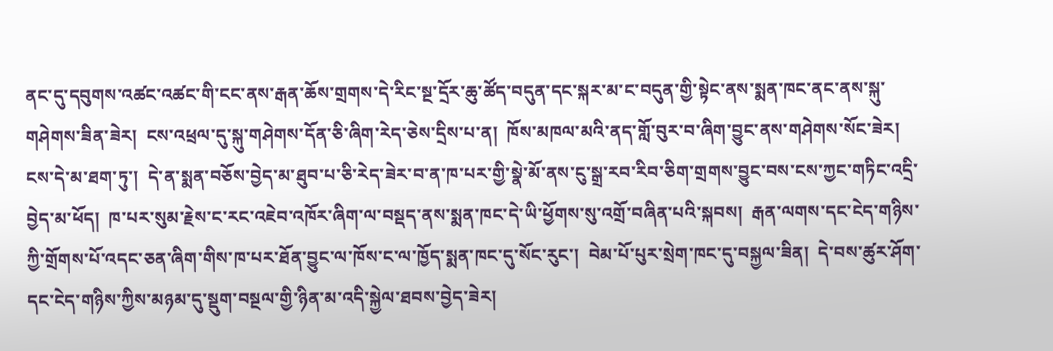ནང་དུ་དབུགས་འཚང་འཚང་གི་ངང་ནས་རྒན་ཆོས་གྲགས་དེ་རིང་སྔ་དྲོར་ཆུ་ཚོད་བདུན་དང་སྐར་མ་ང་བདུན་གྱི་སྟེང་ནས་སྨན་ཁང་ནང་ནས་སྐུ་གཤེགས་ཟིན་ཟེར།  ངས་འཕྲལ་དུ་སྐུ་གཤེགས་དོན་ཅི་ཞིག་རེད་ཅེས་དྲིས་པ་ན།  ཁོས་མཁལ་མའི་ནད་གློ་བུར་བ་ཞིག་བྱུང་ནས་གཤེགས་སོང་ཟེར།  ངས་དེ་མ་ཐག་ཏུ་།  དེ་ན་སྨན་བཅོས་བྱེད་མ་ཐུབ་པ་ཅི་རེད་ཟེར་བ་ན་ཁ་པར་གྱི་སྣེ་མོ་ནས་ངུ་སྒྲ་རབ་རིབ་ཅིག་གྲགས་བྱུང་བས་ངས་ཀྱང་གཏིང་འདྲི་བྱེད་མ་ཕོད།  ཁ་པར་སུམ་རྗེས་ང་རང་འཇེབ་འཁོར་ཞིག་ལ་བསྡད་ནས་སྨན་ཁང་དེ་ཡི་ཕྱོགས་སུ་འགྲོ་བཞིན་པའི་སྐབས།  རྒན་ལགས་དང་ངེད་གཉིས་ཀྱི་གྲོགས་པོ་འདང་ཅན་ཞིག་གིས་ཁ་པར་ཐོན་བྱུང་ལ་ཁོས་ང་ལ་ཁྱོད་སྨན་ཁང་དུ་སོང་རུང་།  བེམ་པོ་པུར་སྲེག་ཁང་དུ་བསྐྱལ་ཟིན།  དེ་བས་ཚུར་ཤོག་དང་ངེད་གཉིས་ཀྱིས་མཉམ་དུ་སྡུག་བསྔལ་གྱི་ཉིན་མ་འདི་སྐྱེལ་ཐབས་བྱེད་ཟེར།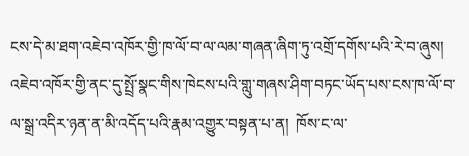ངས་དེ་མ་ཐག་འཇེབ་འཁོར་གྱི་ཁ་ལོ་བ་ལ་ལམ་གཞན་ཞིག་ཏུ་འགྲོ་དགོས་པའི་རེ་བ་ཞུས།  འཇེབ་འཁོར་གྱི་ནང་དུ་སྤྲོ་སྣང་གིས་ཁེངས་པའི་གླུ་གཞས་ཤིག་བཏང་ཡོད་པས་ངས་ཁ་ལོ་བ་ལ་སྒྲ་འདིར་ཉན་ན་མི་འདོད་པའི་རྣམ་འགྱུར་བསྟན་པ་ན།  ཁོས་ང་ལ་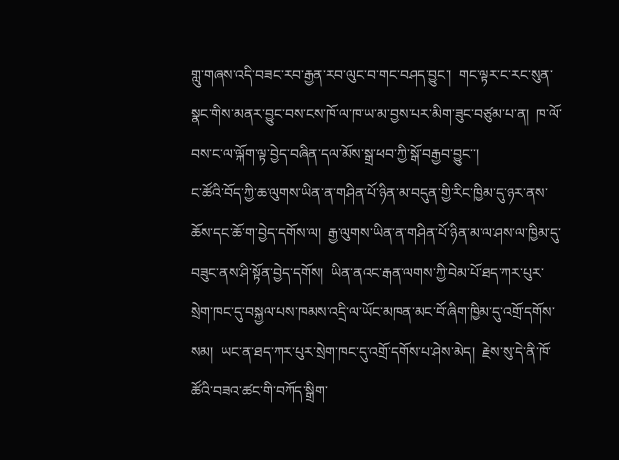གླུ་གཞས་འདི་བཟང་རབ་རྒྱན་རབ་ལུང་བ་གང་བཤད་བྱུང་།  གང་ལྟར་ང་རང་སུན་སྣང་གིས་མནར་བྱུང་བས་ངས་ཁོ་ལ་ཁ་ཡ་མ་བྱས་པར་མིག་ཟུང་བཙུམ་པ་ན།  ཁ་ལོ་བས་ང་ལ་ལྐོག་ལྟ་བྱེད་བཞིན་དལ་མོས་སྒྲ་ཕབ་ཀྱི་སྒོ་བརྒྱབ་བྱུང་་།
ང་ཚོའི་བོད་ཀྱི་ཆ་ལུགས་ཡིན་ན་གཤིན་པོ་ཉིན་མ་བདུན་གྱི་རིང་ཁྱིམ་དུ་ཉར་ནས་ཆོས་དང་ཆོ་ག་བྱེད་དགོས་ལ།  རྒྱ་ལུགས་ཡིན་ན་གཤིན་པོ་ཉིན་མ་ལ་ཤས་ལ་ཁྱིམ་དུ་བཟུང་ནས་ཤི་སྟོན་བྱེད་དགོས།  ཡིན་ནའང་རྒན་ལགས་ཀྱི་བེམ་པོ་ཐད་ཀར་པུར་སྲེག་ཁང་དུ་བསྐྱལ་པས་ཁམས་འདྲི་ལ་ཡོང་མཁན་མང་བོ་ཞིག་ཁྱིམ་དུ་འགྲོ་དགོས་སམ།  ཡང་ན་ཐད་ཀར་པུར་སྲེག་ཁང་དུ་འགྲོ་དགོས་པ་ཤེས་མེད།  རྗེས་སུ་དེ་ནི་ཁོ་ཚོའི་བཟའ་ཚང་གི་བཀོད་སྒྲིག་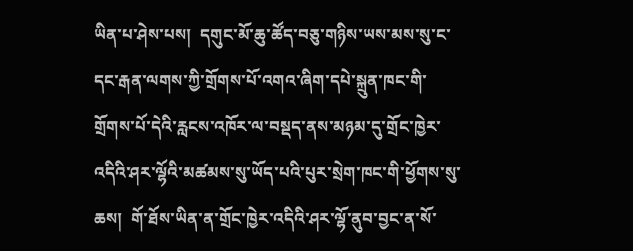ཡིན་པ་ཤེས་པས།  དགུང་མོ་ཆུ་ཚོད་བཅུ་གཉིས་ཡས་མས་སུ་ང་དང་རྒན་ལགས་ཀྱི་གྲོགས་པོ་འགའ་ཞིག་དཔེ་སྐྲུན་ཁང་གི་གྲོགས་པོ་དེའི་རླངས་འཁོར་ལ་བསྡད་ནས་མཉམ་དུ་གྲོང་ཁྱེར་འདིའི་ཤར་ལྷོའི་མཚམས་སུ་ཡོད་པའི་པུར་སྲེག་ཁང་གི་ཕྱོགས་སུ་ཆས།  གོ་ཐོས་ཡིན་ན་གྲོང་ཁྱེར་འདིའི་ཤར་ལྷོ་ནུབ་བྱང་ན་སོ་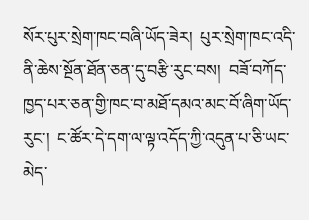སོར་པུར་སྲེག་ཁང་བཞི་ཡོད་ཟེར།  པུར་སྲེག་ཁང་འདི་ནི་ཆེས་སྔོན་ཐོན་ཅན་དུ་བརྩི་རུང་བས།  བཟོ་བཀོད་ཁྱད་པར་ཅན་གྱི་ཁང་བ་མཐོ་དམའ་མང་བོ་ཞིག་ཡོད་རུང་།  ང་ཚོར་དེ་དག་ལ་ལྟ་འདོད་ཀྱི་འདུན་པ་ཅི་ཡང་མེད་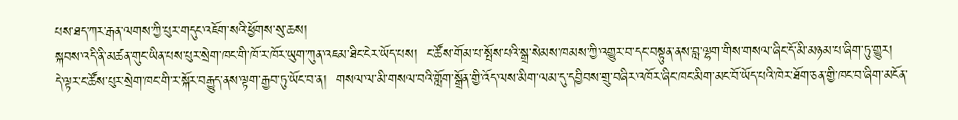པས་ཐད་ཀར་རྒན་ལགས་ཀྱི་པུར་གདུང་འཇོག་སའི་ཕྱོགས་སུ་ཆས།
སྐབས་འདི་ནི་མཚན་གུང་ཡིན་པས་པུར་སྲེག་ཁང་གི་ཁོ་ར་ཁོར་ཡུག་ཀུན་འཇམ་ཐིང་ངེར་ཡོད་པས།  ང་ཚོས་གོམ་པ་སྤོས་པའི་སྒྲ་སེམས་ཁམས་ཀྱི་འགྱུར་བ་དང་བསྟུན་ནས་བླ་ལྷག་གིས་གསལ་ཞིང་དོ་མི་མཉམ་པ་ཞིག་ཏུ་གྱུར།  དེ་ལྟར་ང་ཚོས་པུར་སྲེག་ཁང་གི་ར་སྐོར་བརྒྱུད་ནས་ལྟག་རྒྱབ་ཏུ་ཡོང་བ་ན།  གསལ་ལ་མི་གསལ་བའི་གློག་སྒྲོན་གྱི་འོད་ལས་མིག་ལམ་དུ་དབྱིབས་གྲུ་བཞིར་འཁོར་ཞིང་ཁང་མིག་མང་བོ་ཡོད་པའི་ཁེར་ཐོག་ཅན་གྱི་ཁང་བ་ཞིག་མངོན་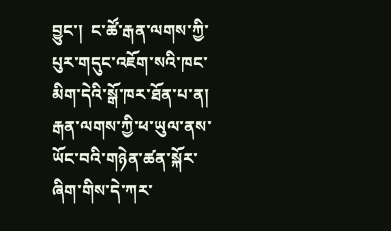བྱུང་།  ང་ཚོ་རྒན་ལགས་ཀྱི་པུར་གདུང་འཇོག་སའི་ཁང་མིག་དེའི་སྒོ་ཁར་ཐོན་པ་ན།  རྒན་ལགས་ཀྱི་ཕ་ཡུལ་ནས་ཡོང་བའི་གཉེན་ཚན་སྐོར་ཞིག་གིས་དེ་ཀར་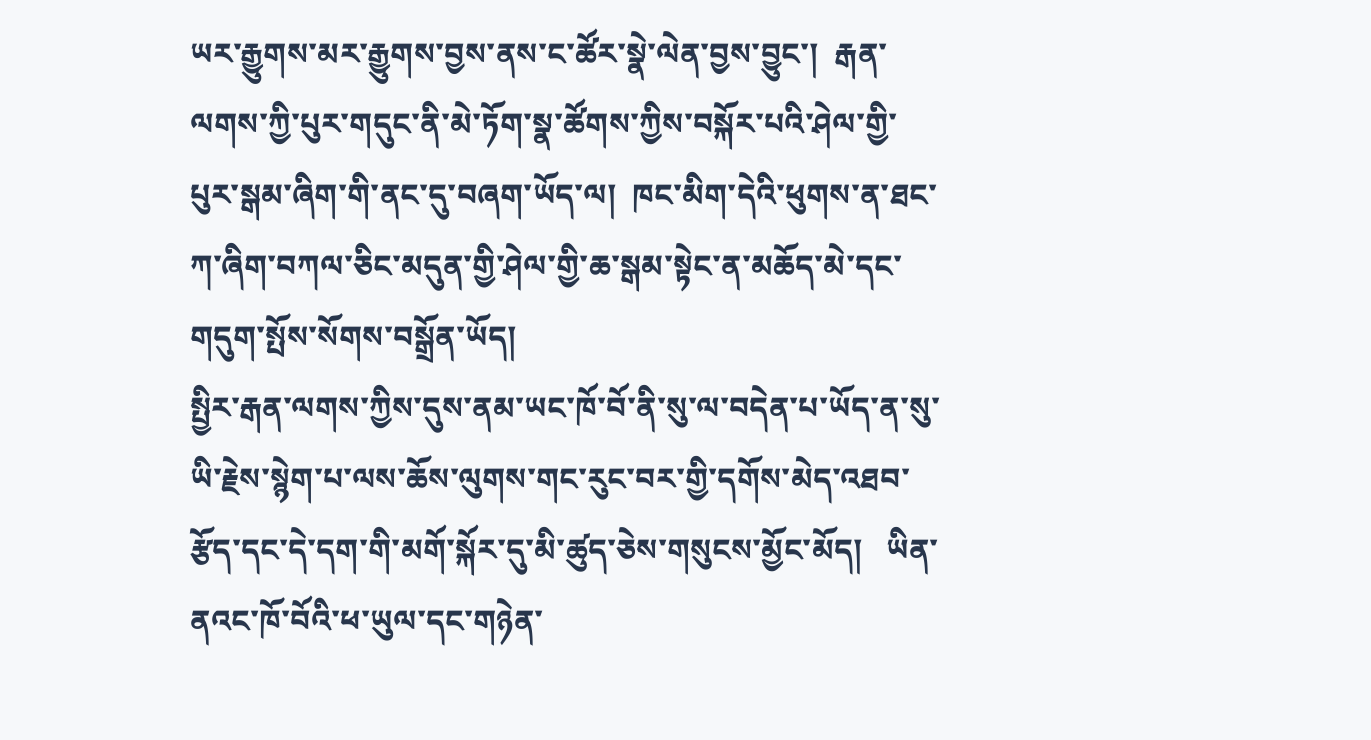ཡར་རྒྱུགས་མར་རྒྱུགས་བྱས་ནས་ང་ཚོར་སྣེ་ལེན་བྱས་བྱུང་།  རྒན་ལགས་ཀྱི་པུར་གདུང་ནི་མེ་ཏོག་སྣ་ཚོགས་ཀྱིས་བསྐོར་པའི་ཤེལ་གྱི་པུར་སྒམ་ཞིག་གི་ནང་དུ་བཞག་ཡོད་ལ།  ཁང་མིག་དེའི་ཕུགས་ན་ཐང་ཀ་ཞིག་བཀལ་ཅིང་མདུན་གྱི་ཤེལ་གྱི་ཆ་སྒམ་སྟེང་ན་མཆོད་མེ་དང་གདུག་སྤོས་སོགས་བསྒྲོན་ཡོད།
སྤྱིར་རྒན་ལགས་ཀྱིས་དུས་ནམ་ཡང་ཁོ་བོ་ནི་སུ་ལ་བདེན་པ་ཡོད་ན་སུ་ཡི་རྗེས་སྙེག་པ་ལས་ཆོས་ལུགས་གང་རུང་བར་གྱི་དགོས་མེད་འཐབ་རྩོད་དང་དེ་དག་གི་མགོ་སྐོར་དུ་མི་ཚུད་ཅེས་གསུངས་མྱོང་མོད།   ཡིན་ནའང་ཁོ་བོའི་ཕ་ཡུལ་དང་གཉེན་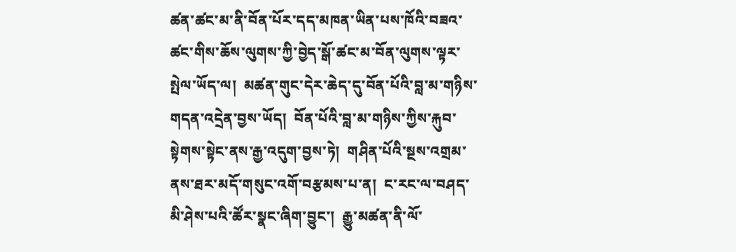ཚན་ཚང་མ་ནི་བོན་པོར་དད་མཁན་ཡིན་པས་ཁོའི་བཟའ་ཚང་གིས་ཆོས་ལུགས་ཀྱི་བྱེད་སྒོ་ཚང་མ་བོན་ལུགས་ལྟར་སྤེལ་ཡོད་ལ།  མཚན་གུང་དེར་ཆེད་དུ་བོན་པོའི་བླ་མ་གཉིས་གདན་འདྲེན་བྱས་ཡོད།  བོན་པོའི་བླ་མ་གཉིས་ཀྱིས་རྐུབ་སྟེགས་སྟེང་ནས་རྒྱ་འདུག་བྱས་ཏེ།  གཤིན་པོའི་སྔས་འགྲམ་ནས་ཐར་མདོ་གསུང་འགོ་བརྩམས་པ་ན།  ང་རང་ལ་བཤད་མི་ཤེས་པའི་ཚོར་སྣང་ཞིག་བྱུང་།  རྒྱུ་མཚན་ནི་ལོ་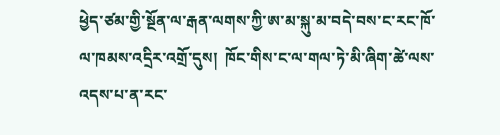ཕྱེད་ཙམ་གྱི་སྔོན་ལ་རྒན་ལགས་ཀྱི་ཨ་མ་སྐུ་མ་བདེ་བས་ང་རང་ཁོ་ལ་ཁམས་འདྲིར་འགྲོ་དུས།  ཁོང་གིས་ང་ལ་གལ་ཏེ་མི་ཞིག་ཚེ་ལས་འདས་པ་ན་རང་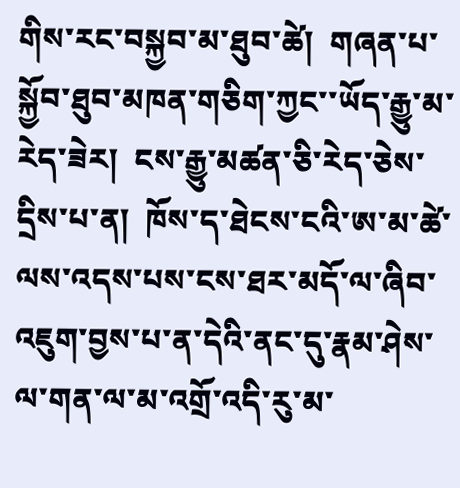གིས་རང་བསྐྱབ་མ་ཐུབ་ཚེ།  གཞན་པ་སྐྱོབ་ཐུབ་མཁན་གཅིག་ཀྱང་་ཡོད་རྒྱུ་མ་རེད་ཟེར།  ངས་རྒྱུ་མཚན་ཅི་རེད་ཅེས་དྲིས་པ་ན།  ཁོས་ད་ཐེངས་ངའི་ཨ་མ་ཚེ་ལས་འདས་པས་ངས་ཐར་མདོ་ལ་ཞིབ་འཇུག་བྱས་པ་ན་དེའི་ནང་དུ་རྣམ་ཤེས་ལ་གན་ལ་མ་འགྲོ་འདི་རུ་མ་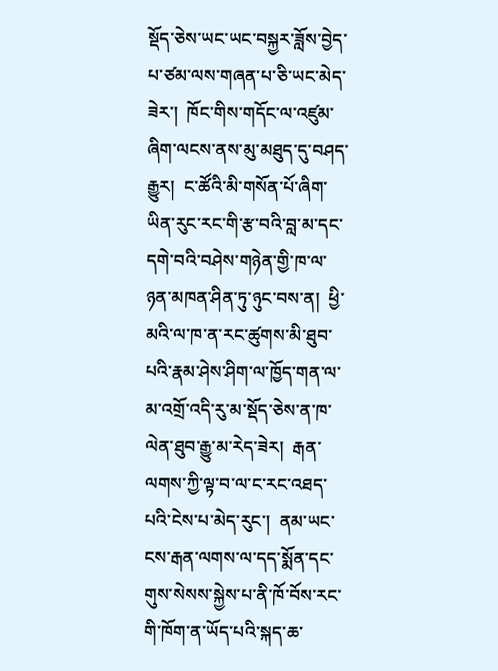སྡོད་ཅེས་ཡང་ཡང་བསྐྱར་ཟློས་བྱེད་པ་ཙམ་ལས་གཞན་པ་ཅི་ཡང་མེད་ཟེར་།  ཁོང་གིས་གདོང་ལ་འཛུམ་ཞིག་ལངས་ནས་མུ་མཐུད་དུ་བཤད་རྒྱུར།  ང་ཚོའི་མི་གསོན་པོ་ཞིག་ཡིན་རུང་རང་གི་རྩ་བའི་བླ་མ་དང་དགེ་བའི་བཤེས་གཉེན་གྱི་ཁ་ལ་ཉན་མཁན་ཤིན་ཏུ་ཉུང་བས་ན།  ཕྱི་མའི་ལ་ཁ་ན་རང་ཚུགས་མི་ཐུབ་པའི་རྣམ་ཤེས་ཤིག་ལ་ཁྱོད་གན་ལ་མ་འགྲོ་འདི་རུ་མ་སྡོད་ཅེས་ན་ཁ་ལེན་ཐུབ་རྒྱུ་མ་རེད་ཟེར།  རྒན་ལགས་ཀྱི་ལྟ་བ་ལ་ང་རང་འཐད་པའི་ངེས་པ་མེད་རུང་།  ནམ་ཡང་ངས་རྒན་ལགས་ལ་དད་སྨོན་དང་གུས་སེསས་སྐྱེས་པ་ནི་ཁོ་བོས་རང་གི་ཁོག་ན་ཡོད་པའི་སྐད་ཆ་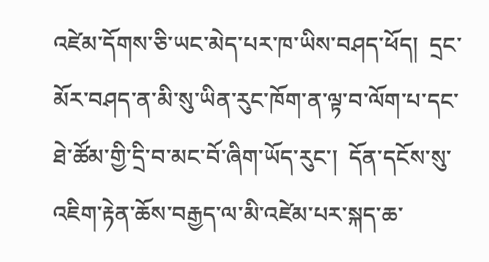འཛེམ་དོགས་ཅི་ཡང་མེད་པར་ཁ་ཡིས་བཤད་ཕོད།  དྲང་མོར་བཤད་ན་མི་སུ་ཡིན་རུང་ཁོག་ན་ལྟ་བ་ལོག་པ་དང་ཐེ་ཚོམ་གྱི་དྲི་བ་མང་བོ་ཞིག་ཡོད་རུང་།  དོན་དངོས་སུ་འཇིག་རྟེན་ཆོས་བརྒྱད་ལ་མི་འཛེམ་པར་སྐད་ཆ་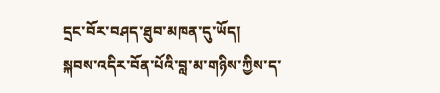དྲང་བོར་བཤད་ཐུབ་མཁན་དུ་ཡོད།
སྐབས་འདིར་བོན་པོའི་བླ་མ་གཉིས་ཀྱིས་ད་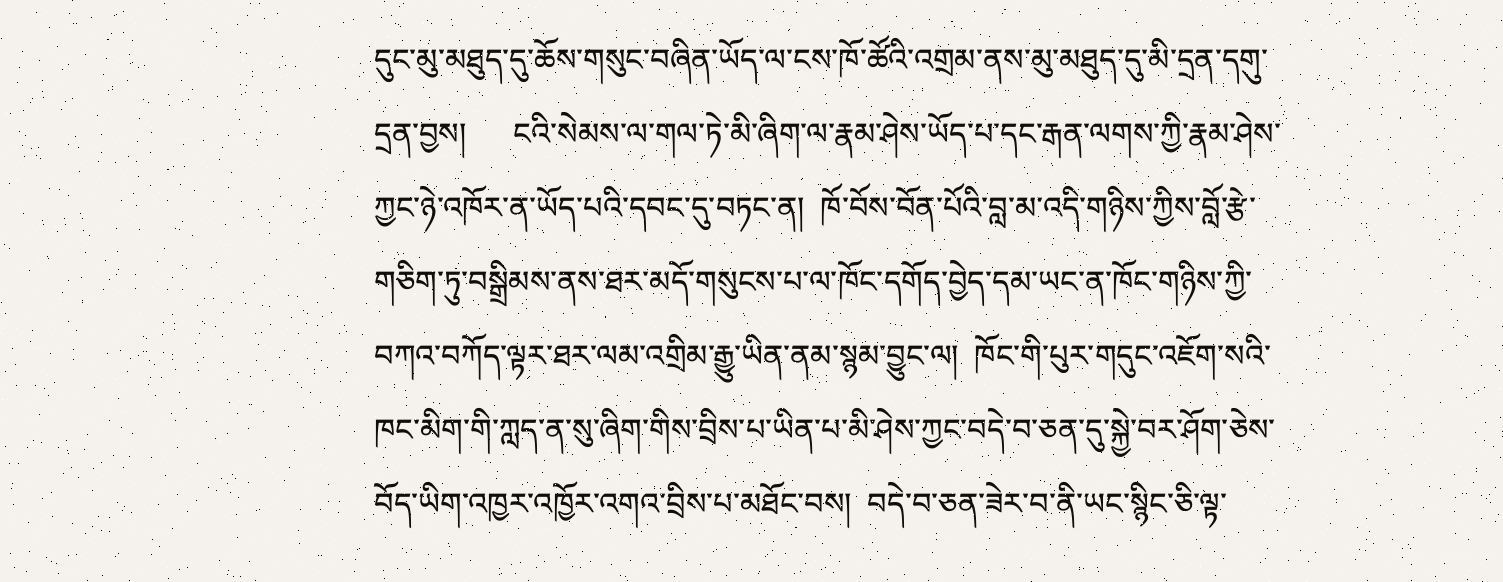དུང་མུ་མཐུད་དུ་ཆོས་གསུང་བཞིན་ཡོད་ལ་ངས་ཁོ་ཚོའི་འགྲམ་ནས་མུ་མཐུད་དུ་མི་དྲན་དགུ་དྲན་བྱས།      ངའི་སེམས་ལ་གལ་ཏེ་མི་ཞིག་ལ་རྣམ་ཤེས་ཡོད་པ་དང་རྒན་ལགས་ཀྱི་རྣམ་ཤེས་ཀྱང་ཉེ་འཁོར་ན་ཡོད་པའི་དབང་དུ་བཏང་ན།  ཁོ་བོས་བོན་པོའི་བླ་མ་འདི་གཉིས་ཀྱིས་བློ་རྩེ་གཅིག་ཏུ་བསྒྲིམས་ནས་ཐར་མདོ་གསུངས་པ་ལ་ཁོང་དགོད་བྱེད་དམ་ཡང་ན་ཁོང་གཉིས་ཀྱི་བཀའ་བཀོད་ལྟར་ཐར་ལམ་འགྲིམ་རྒྱུ་ཡིན་ནམ་སྙམ་བྱུང་ལ།  ཁོང་གི་པུར་གདུང་འཇོག་སའི་ཁང་མིག་གི་ཀླད་ན་སུ་ཞིག་གིས་བྲིས་པ་ཡིན་པ་མི་ཤེས་ཀྱང་བདེ་བ་ཅན་དུ་སྐྱེ་བར་ཤོག་ཅེས་བོད་ཡིག་འཁྱར་འཁྱོར་འགའ་བྲིས་པ་མཐོང་བས།  བདེ་བ་ཅན་ཟེར་བ་ནི་ཡང་སྙིང་ཅི་ལྟ་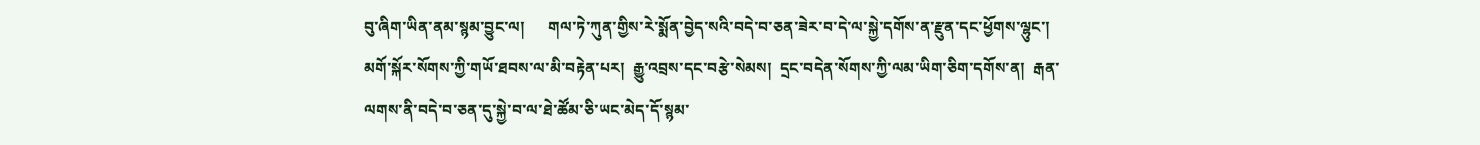བུ་ཞིག་ཡིན་ནམ་སྙམ་བྱུང་ལ།      གལ་ཏེ་ཀུན་གྱིས་རེ་སྨོན་བྱེད་སའི་བདེ་བ་ཅན་ཟེར་བ་དེ་ལ་སྐྱེ་དགོས་ན་རྫུན་དང་ཕྱོགས་ལྷུང་།  མགོ་སྐོར་སོགས་ཀྱི་གཡོ་ཐབས་ལ་མི་བརྟེན་པར།  རྒྱུ་འབྲས་དང་བརྩེ་སེམས།  དྲང་བདེན་སོགས་ཀྱི་ལམ་ཡིག་ཅིག་དགོས་ན།  རྒན་ལགས་ནི་བདེ་བ་ཅན་དུ་སྐྱེ་བ་ལ་ཐེ་ཚོམ་ཅི་ཡང་མེད་དོ་སྙམ་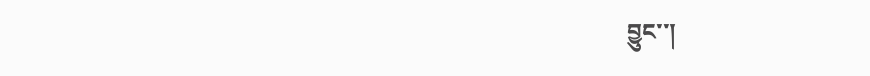བྱུང་་།